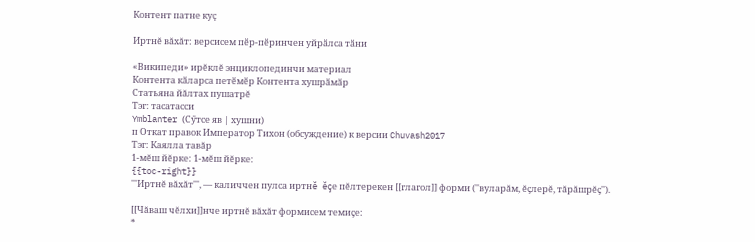Контент патне куҫ

Иртнĕ вăхăт: версисем пӗр-пӗринчен уйрӑлса тӑни

«Википеди» ирĕклĕ энциклопединчи материал
Контента кӑларса петӗмӗр Контента хушрӑмӑр
Статьяна йăлтах пушатрĕ
Тэг: тасатасси
Ymblanter (Сӳтсе яв | хушни)
п Откат правок Император Тихон (обсуждение) к версии Chuvash2017
Тэг: Каялла тавăр
1-мĕш йĕрке: 1-мĕш йĕрке:
{{toc-right}}
'''Иртнĕ вăхăт''', — каличчен пулса иртнĕ ĕçе пĕлтерекен [[глагол]] форми (''вуларăм, ĕçлерĕ, тăрăшрĕç'').

[[Чăваш чĕлхи]]нче иртнĕ вăхăт формисем темиçе:
*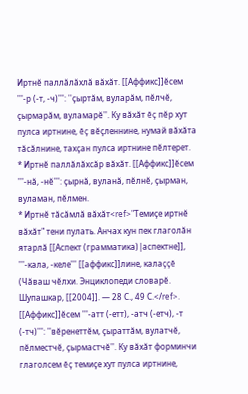Иртнĕ паллăлăхлă вăхăт. [[Аффикс]]ĕсем '''-р (-т, -ч)''': ''çыртăм, вуларăм, пĕлчĕ, çырмарăм, вуламарĕ''. Ку вăхăт ĕç пĕр хут пулса иртнине, ĕç вĕçленнине, нумай вăхăта тăсăлнине, тахçан пулса иртнине пĕлтерет.
* Иртнĕ паллăлăхсăр вăхăт. [[Аффикс]]ĕсем '''-нă, -нĕ''': çырнă, вуланă, пĕлнĕ, çырман, вуламан, пĕлмен.
* Иртнĕ тăсăмлă вăхăт<ref>"Темиçе иртнĕ вăхăт" тени пулать. Анчах кун пек глаголăн ятарлă [[Аспект (грамматика)|аспектне]], '''-кала, -келе''' [[аффикс]]лине, калаççĕ (Чăваш чĕлхи. Энциклопеди словарĕ. Шупашкар, [[2004]]. — 28 С., 49 С.</ref>. [[Аффикс]]ĕсем '''-атт (-етт), -атч (-етч), -т (-тч)''': ''вĕренеттĕм, çыраттăм, вулатчĕ, пĕлместчĕ, çырмастчĕ''. Ку вăхăт форминчи глаголсем ĕç темиçе хут пулса иртнине,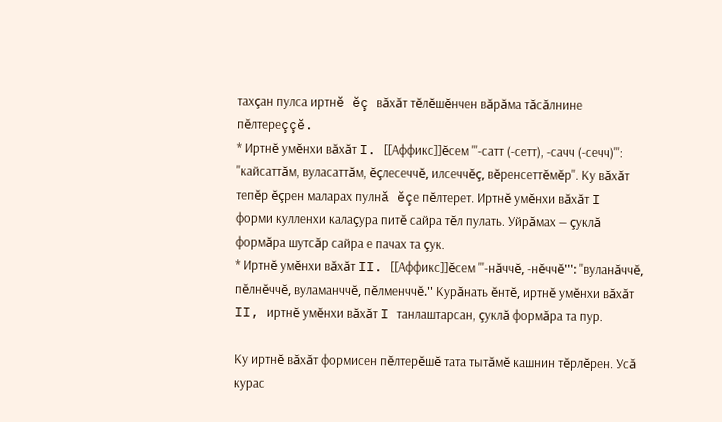тахçан пулса иртнĕ ĕç вăхăт тĕлĕшĕнчен вăрăма тăсăлнине пĕлтереççĕ.
* Иртнĕ умĕнхи вăхăт I. [[Аффикс]]ĕсем '''-сатт (-сетт), -сачч (-сечч)''': ''кайсаттăм, вуласаттăм, ĕçлесеччĕ, илсеччĕç, вĕренсеттĕмĕр''. Ку вăхăт тепĕр ĕçрен маларах пулнă ĕçе пĕлтерет. Иртнĕ умĕнхи вăхăт I форми кулленхи калаçура питĕ сайра тĕл пулать. Уйрăмах — çуклă формăра шутсăр сайра е пачах та çук.
* Иртнĕ умĕнхи вăхăт II. [[Аффикс]]ĕсем '''-нăччĕ, -нĕччĕ''': ''вуланăччĕ, пĕлнĕччĕ, вуламанччĕ, пĕлменччĕ.'' Курăнать ĕнтĕ, иртнĕ умĕнхи вăхăт II, иртнĕ умĕнхи вăхăт I танлаштарсан, çуклă формăра та пур.

Ку иртнĕ вăхăт формисен пĕлтерĕшĕ тата тытăмĕ кашнин тĕрлĕрен. Усă курас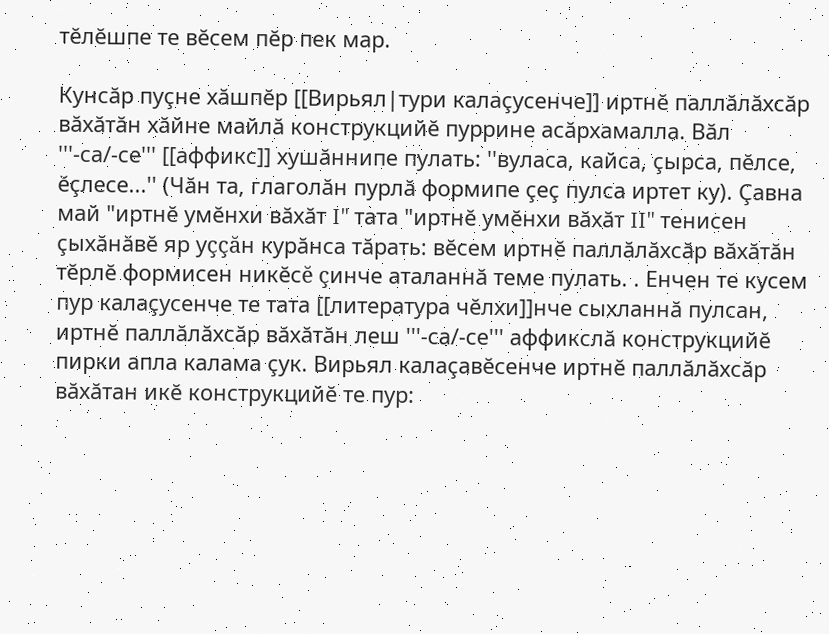тĕлĕшпе те вĕсем пĕр пек мар.

Кунсăр пуçне хăшпĕр [[Вирьял|тури калаçусенче]] иртнĕ паллăлăхсăр вăхăтăн хăйне майлă конструкцийĕ пуррине асăрхамалла. Вăл '''-са/-се''' [[аффикс]] хушăннипе пулать: ''вуласа, кайса, çырса, пĕлсе, ĕçлесе...'' (Чăн та, глаголăн пурлă формипе çеç пулса иртет ку). Çавна май "иртнĕ умĕнхи вăхăт I" тата "иртнĕ умĕнхи вăхăт II" тенисен çыхăнăвĕ яр уççăн курăнса тăрать: вĕсем иртнĕ паллăлăхсăр вăхăтăн тĕрлĕ формисен никĕсĕ çинче аталаннă теме пулать. . Енчен те кусем пур калаçусенче те тата [[литература чĕлхи]]нче сыхланнă пулсан, иртнĕ паллăлăхсăр вăхăтăн леш '''-са/-се''' аффикслă конструкцийĕ пирки апла калама çук. Вирьял калаçавĕсенче иртнĕ паллăлăхсăр вăхăтан икĕ конструкцийĕ те пур: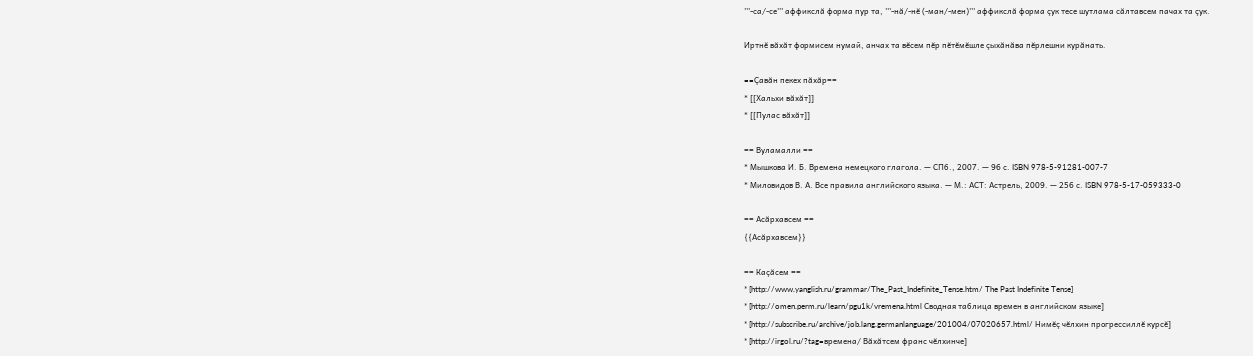'''-са/-се''' аффикслă форма пур та, '''-нă/-нĕ (-ман/-мен)''' аффикслă форма çук тесе шутлама сăлтавсем пачах та çук.

Иртнĕ вăхăт формисем нумай, анчах та вĕсем пĕр пĕтĕмĕшле çыхăнăва пĕрлешни курăнать.

==Çавăн пекех пăхăр==
* [[Хальхи вăхăт]]
* [[Пулас вăхăт]]

== Вуламалли ==
* Мышкова И. Б. Времена немецкого глагола. — СПб., 2007. — 96 с. ISBN 978-5-91281-007-7
* Миловидов В. А. Все правила английского языка. — М.: АСТ: Астрель, 2009. — 256 с. ISBN 978-5-17-059333-0

== Асăрхавсем ==
{{Асăрхавсем}}

== Каçăсем ==
* [http://www.yanglish.ru/grammar/The_Past_Indefinite_Tense.htm/ The Past Indefinite Tense]
* [http://omen.perm.ru/learn/pgu1k/vremena.html Сводная таблица времен в английском языке]
* [http://subscribe.ru/archive/job.lang.germanlanguage/201004/07020657.html/ Нимĕç чĕлхин прогрессиллĕ курсĕ]
* [http://irgol.ru/?tag=времена/ Вăхăтсем франс чĕлхинче]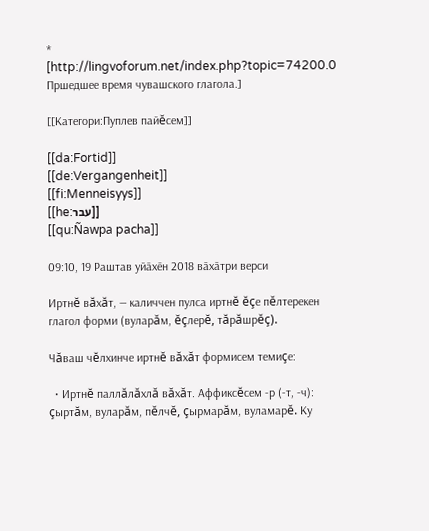* [http://lingvoforum.net/index.php?topic=74200.0 Пршедшее время чувашского глагола.]

[[Категори:Пуплев пайĕсем]]

[[da:Fortid]]
[[de:Vergangenheit]]
[[fi:Menneisyys]]
[[he:עבר]]
[[qu:Ñawpa pacha]]

09:10, 19 Раштав уйӑхӗн 2018 вӑхӑтри верси

Иртнĕ вăхăт, — каличчен пулса иртнĕ ĕçе пĕлтерекен глагол форми (вуларăм, ĕçлерĕ, тăрăшрĕç).

Чăваш чĕлхинче иртнĕ вăхăт формисем темиçе:

  • Иртнĕ паллăлăхлă вăхăт. Аффиксĕсем -р (-т, -ч): çыртăм, вуларăм, пĕлчĕ, çырмарăм, вуламарĕ. Ку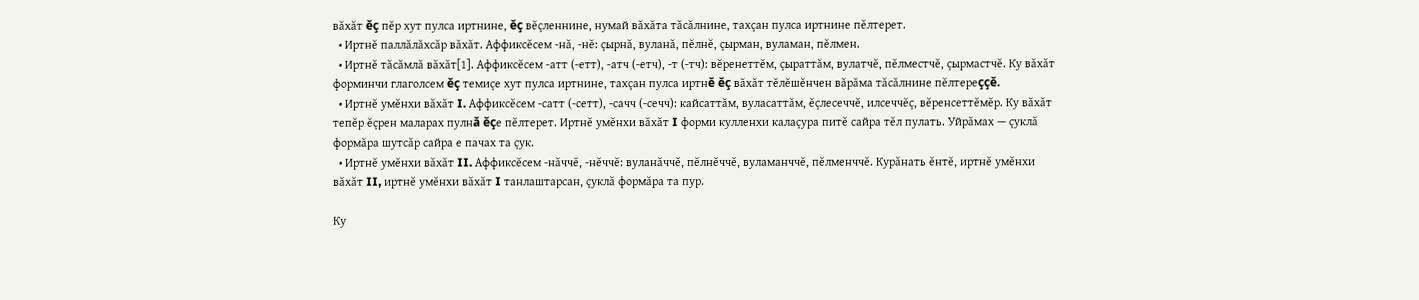вăхăт ĕç пĕр хут пулса иртнине, ĕç вĕçленнине, нумай вăхăта тăсăлнине, тахçан пулса иртнине пĕлтерет.
  • Иртнĕ паллăлăхсăр вăхăт. Аффиксĕсем -нă, -нĕ: çырнă, вуланă, пĕлнĕ, çырман, вуламан, пĕлмен.
  • Иртнĕ тăсăмлă вăхăт[1]. Аффиксĕсем -атт (-етт), -атч (-етч), -т (-тч): вĕренеттĕм, çыраттăм, вулатчĕ, пĕлместчĕ, çырмастчĕ. Ку вăхăт форминчи глаголсем ĕç темиçе хут пулса иртнине, тахçан пулса иртнĕ ĕç вăхăт тĕлĕшĕнчен вăрăма тăсăлнине пĕлтереççĕ.
  • Иртнĕ умĕнхи вăхăт I. Аффиксĕсем -сатт (-сетт), -сачч (-сечч): кайсаттăм, вуласаттăм, ĕçлесеччĕ, илсеччĕç, вĕренсеттĕмĕр. Ку вăхăт тепĕр ĕçрен маларах пулнă ĕçе пĕлтерет. Иртнĕ умĕнхи вăхăт I форми кулленхи калаçура питĕ сайра тĕл пулать. Уйрăмах — çуклă формăра шутсăр сайра е пачах та çук.
  • Иртнĕ умĕнхи вăхăт II. Аффиксĕсем -нăччĕ, -нĕччĕ: вуланăччĕ, пĕлнĕччĕ, вуламанччĕ, пĕлменччĕ. Курăнать ĕнтĕ, иртнĕ умĕнхи вăхăт II, иртнĕ умĕнхи вăхăт I танлаштарсан, çуклă формăра та пур.

Ку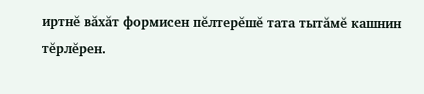иртнĕ вăхăт формисен пĕлтерĕшĕ тата тытăмĕ кашнин тĕрлĕрен.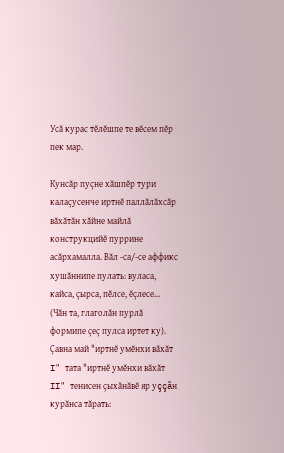Усă курас тĕлĕшпе те вĕсем пĕр пек мар.

Кунсăр пуçне хăшпĕр тури калаçусенче иртнĕ паллăлăхсăр вăхăтăн хăйне майлă конструкцийĕ пуррине асăрхамалла. Вăл -са/-се аффикс хушăннипе пулать: вуласа, кайса, çырса, пĕлсе, ĕçлесе... (Чăн та, глаголăн пурлă формипе çеç пулса иртет ку). Çавна май "иртнĕ умĕнхи вăхăт I" тата "иртнĕ умĕнхи вăхăт II" тенисен çыхăнăвĕ яр уççăн курăнса тăрать: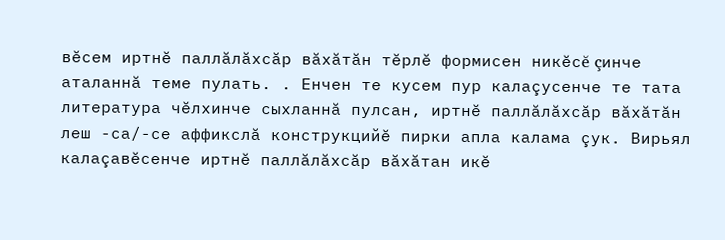вĕсем иртнĕ паллăлăхсăр вăхăтăн тĕрлĕ формисен никĕсĕ çинче аталаннă теме пулать. . Енчен те кусем пур калаçусенче те тата литература чĕлхинче сыхланнă пулсан, иртнĕ паллăлăхсăр вăхăтăн леш -са/-се аффикслă конструкцийĕ пирки апла калама çук. Вирьял калаçавĕсенче иртнĕ паллăлăхсăр вăхăтан икĕ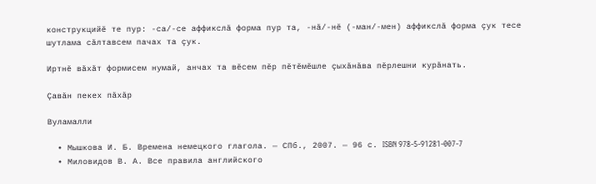конструкцийĕ те пур: -са/-се аффикслă форма пур та, -нă/-нĕ (-ман/-мен) аффикслă форма çук тесе шутлама сăлтавсем пачах та çук.

Иртнĕ вăхăт формисем нумай, анчах та вĕсем пĕр пĕтĕмĕшле çыхăнăва пĕрлешни курăнать.

Çавăн пекех пăхăр

Вуламалли

  • Мышкова И. Б. Времена немецкого глагола. — СПб., 2007. — 96 с. ISBN 978-5-91281-007-7
  • Миловидов В. А. Все правила английского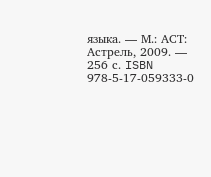языка. — М.: АСТ: Астрель, 2009. — 256 с. ISBN 978-5-17-059333-0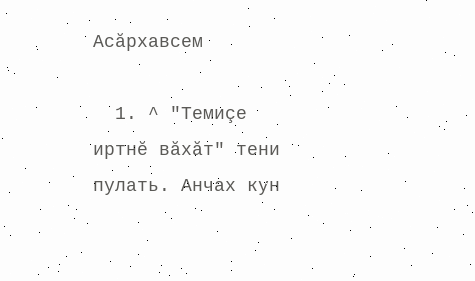Асăрхавсем

  1. ^ "Темиçе иртнĕ вăхăт" тени пулать. Анчах кун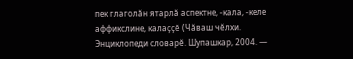пек глаголăн ятарлă аспектне, -кала, -келе аффикслине, калаççĕ (Чăваш чĕлхи. Энциклопеди словарĕ. Шупашкар, 2004. —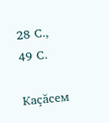28 С., 49 С.

Каçăсем